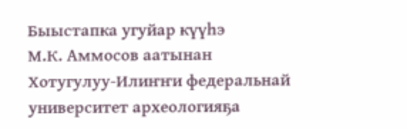Быыстапка угуйар күүһэ
М.К. Аммосов аатынан Хотугулуу-Илиҥҥи федеральнай университет археологияҕа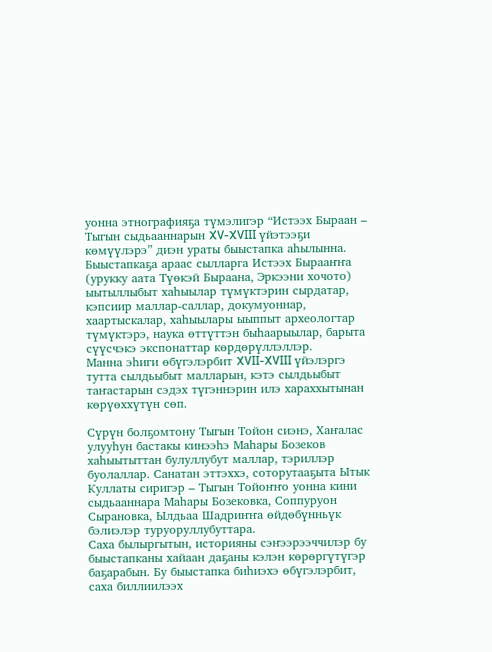уонна этнографияҕа түмэлигэр “Истээх Быраан – Тыгын сыдьааннарын XV-XVIII үйэтээҕи көмүүлэрэ” диэн ураты быыстапка аһылынна.
Быыстапкаҕа араас сылларга Истээх Бырааҥҥа (урукку аата Түөкэй Быраана, Эркээни хочото) ыытыллыбыт хаһыылар түмүктэрин сырдатар, кэпсиир маллар-саллар, докумуоннар, хаартыскалар, хаһыылары ыыппыт археологтар түмүктэрэ, наука өттүттэн быһаарыылар, барыта сүүсчэкэ экспонаттар көрдөрүллэллэр.
Манна эһиги өбүгэлэрбит XVII-XVIII үйэлэргэ тутта сылдьыбыт малларын, кэтэ сылдьыбыт таҥастарын сэдэх түгэннэрин илэ хараххытынан көрүөххүтүн сөп.

Сүрүн болҕомтону Тыгын Тойон сиэнэ, Хаҥалас улууһун бастакы кинээһэ Маһары Бозеков хаһыытыттан булуллубут маллар, тэриллэр буолаллар. Санатан эттэххэ, соторутааҕыта Ытык Куллаты сиригэр – Тыгын Тойоҥҥо уонна кини сыдьааннара Маһары Бозековка, Соппуруон Сырановка, Ылдьаа Шадриҥҥа өйдөбүнньүк бэлиэлэр туруоруллубуттара.
Саха былыргытын, историяны сэҥээрээччилэр бу быыстапканы хайаан даҕаны кэлэн көрөргүтүгэр баҕарабын. Бу быыстапка биһиэхэ өбүгэлэрбит, саха биллиилээх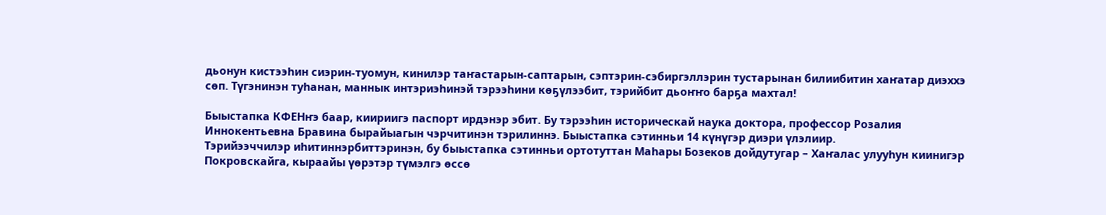дьонун кистээһин сиэрин-туомун, кинилэр таҥастарын-саптарын, сэптэрин-сэбиргэллэрин тустарынан билиибитин хаҥатар диэххэ сөп. Түгэнинэн туһанан, маннык интэриэһинэй тэрээһини көҕүлээбит, тэрийбит дьоҥҥо барҕа махтал!

Быыстапка КФЕНҥэ баар, киириигэ паспорт ирдэнэр эбит. Бу тэрээһин историческай наука доктора, профессор Розалия Иннокентьевна Бравина бырайыагын чэрчитинэн тэрилиннэ. Быыстапка сэтинньи 14 күнүгэр диэри үлэлиир.
Тэрийээччилэр иһитиннэрбиттэринэн, бу быыстапка сэтинньи ортотуттан Маһары Бозеков дойдутугар – Хаҥалас улууһун киинигэр Покровскайга, кыраайы үөрэтэр түмэлгэ өссө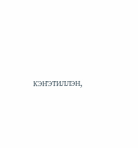кэҥэтиллэн,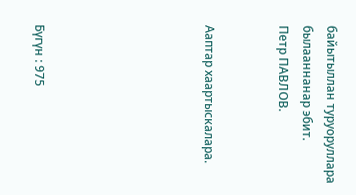байытыллан туруоруллара былааннанар эбит.
Петр ПАВЛОВ.


Ааптар хаартыскалара.






Бүгүн : 975